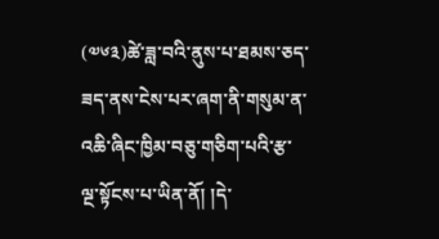(༧༦༣)ཚེ་ཟླ་བའི་ནུས་པ་ཐམས་ཅད་ཟད་ནས་ངེས་པར་ཞག་ནི་གསུམ་ན་འཆི་ཞིང་ཁྱིམ་བཅུ་གཅིག་པའི་རྩ་ལྔ་སྟོངས་པ་ཡིན་ནོ། །དེ་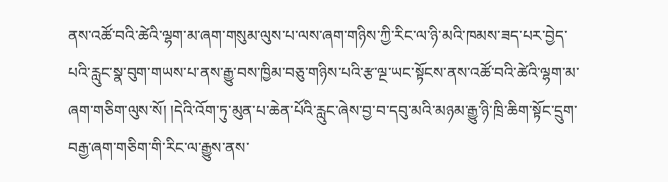ནས་འཚོ་བའི་ཚེའི་ལྷག་མ་ཞག་གསུམ་ལུས་པ་ལས་ཞག་གཉིས་ཀྱི་རིང་ལ་ཉི་མའི་ཁམས་ཟད་པར་བྱེད་པའི་རླུང་སྣ་བུག་གཡས་པ་ནས་རྒྱུ་བས་ཁྱིམ་བཅུ་གཉིས་པའི་རྩ་ལྔ་ཡང་སྟོངས་ནས་འཚོ་བའི་ཚེའི་ལྷག་མ་ཞག་གཅིག་ལུས་སོ། །དེའི་འོག་ཏུ་མུན་པ་ཆེན་པོའི་རླུང་ཞེས་བྱ་བ་དབུ་མའི་མཉམ་རྒྱུ་ཉི་ཁྲི་ཆིག་སྟོང་དྲུག་བརྒྱ་ཞག་གཅིག་གི་རིང་ལ་རྒྱུས་ནས་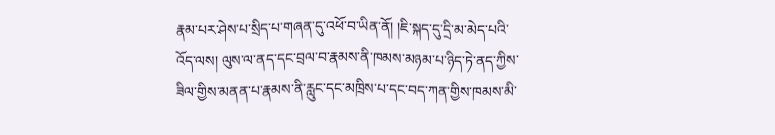རྣམ་པར་ཤེས་པ་སྲིད་པ་གཞན་དུ་འཕོ་བ་ཡིན་ནོ། །ཇི་སྐད་དུ་དྲི་མ་མེད་པའི་འོད་ལས། ལུས་ལ་ནད་དང་བྲལ་བ་རྣམས་ནི་ཁམས་མཉམ་པ་ཉིད་ཏེ་ནད་ཀྱིས་ཟིལ་གྱིས་མནན་པ་རྣམས་ནི་རླུང་དང་མཁྲིས་པ་དང་བད་ཀན་གྱིས་ཁམས་མི་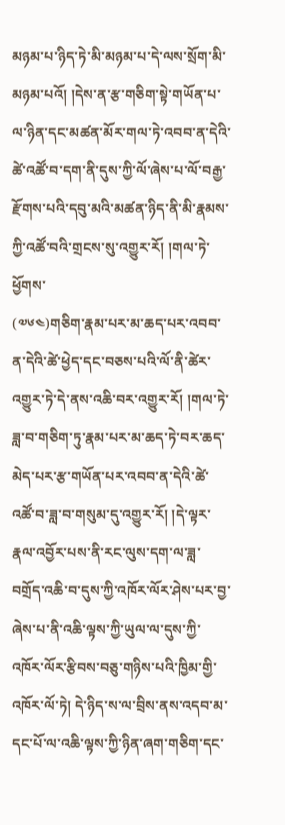མཉམ་པ་ཉིད་ཏེ་མི་མཉམ་པ་དེ་ལས་སྲོག་མི་མཉམ་པའོ། །དེས་ན་རྩ་གཅིག་སྟེ་གཡོན་པ་ལ་ཉིན་དང་མཚན་མོར་གལ་ཏེ་འབབ་ན་དེའི་ཚེ་འཚོ་བ་དག་ནི་དུས་ཀྱི་ལོ་ཞེས་པ་ལོ་བརྒྱ་རྫོགས་པའི་དབུ་མའི་མཚན་ཉིད་ནི་མི་རྣམས་ཀྱི་འཚོ་བའི་གྲངས་སུ་འགྱུར་རོ། །གལ་ཏེ་ཕྱོགས་
(༧༦༤)གཅིག་རྣམ་པར་མ་ཆད་པར་འབབ་ན་དེའི་ཚེ་ཕྱེད་དང་བཅས་པའི་ལོ་ནི་ཚེར་འགྱུར་ཏེ་དེ་ནས་འཆི་བར་འགྱུར་རོ། །གལ་ཏེ་ཟླ་བ་གཅིག་ཏུ་རྣམ་པར་མ་ཆད་ཏེ་བར་ཆད་མེད་པར་རྩ་གཡོན་པར་འབབ་ན་དེའི་ཚེ་འཚོ་བ་ཟླ་བ་གསུམ་དུ་འགྱུར་རོ། །དེ་ལྟར་རྣལ་འབྱོར་པས་ནི་རང་ལུས་དག་ལ་ཟླ་བགྲོད་འཆི་བ་དུས་ཀྱི་འཁོར་ལོར་ཤེས་པར་བྱ་ཞེས་པ་ནི་འཆི་ལྟས་ཀྱི་ཡུལ་ལ་དུས་ཀྱི་འཁོར་ལོར་རྩིབས་བཅུ་གཉིས་པའི་ཁྱིམ་གྱི་འཁོར་ལོ་ཏེ། དེ་ཉིད་ས་ལ་བྲིས་ནས་འདབ་མ་དང་པོ་ལ་འཆི་ལྟས་ཀྱི་ཉིན་ཞག་གཅིག་དང་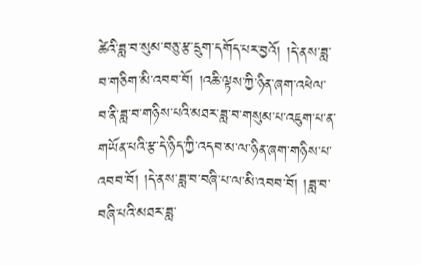ཚེའི་ཟླ་བ་སུམ་བཅུ་རྩ་དྲུག་དགོད་པར་བྱའོ། །དེ་ནས་ཟླ་བ་གཅིག་མི་འབབ་བོ། །འཆི་ལྟས་ཀྱི་ཉིན་ཞག་འཕེལ་བ་ནི་ཟླ་བ་གཉིས་པའི་མཐར་ཟླ་བ་གསུམ་པ་འཇུག་པ་ན་གཡོན་པའི་རྩ་དེ་ཉིད་ཀྱི་འདབ་མ་ལ་ཉིན་ཞག་གཉིས་པ་འབབ་བོ། །དེ་ནས་ཟླ་བ་བཞི་པ་ལ་མི་འབབ་བོ། །ཟླ་བ་བཞི་པའི་མཐར་ཟླ་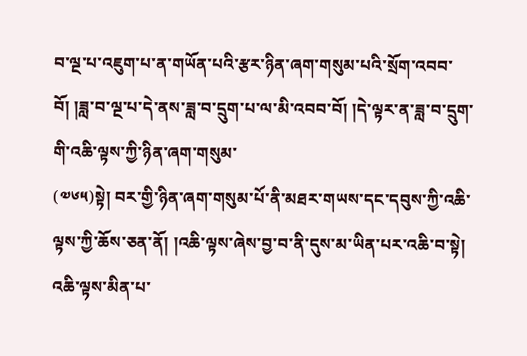བ་ལྔ་པ་འཇུག་པ་ན་གཡོན་པའི་རྩར་ཉིན་ཞག་གསུམ་པའི་སྲོག་འབབ་བོ། །ཟླ་བ་ལྔ་པ་དེ་ནས་ཟླ་བ་དྲུག་པ་ལ་མི་འབབ་བོ། །དེ་ལྟར་ན་ཟླ་བ་དྲུག་གི་འཆི་ལྟས་ཀྱི་ཉིན་ཞག་གསུམ་
(༧༦༥)སྟེ། བར་གྱི་ཉིན་ཞག་གསུམ་པོ་ནི་མཐར་གཡས་དང་དབུས་ཀྱི་འཆི་ལྟས་ཀྱི་ཆོས་ཅན་ནོ། །འཆི་ལྟས་ཞེས་བྱ་བ་ནི་དུས་མ་ཡིན་པར་འཆི་བ་སྟེ། འཆི་ལྟས་མིན་པ་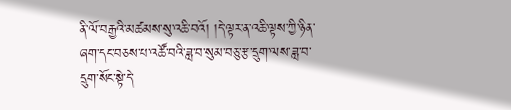ནི་ལོ་བརྒྱའི་མཚམས་སུ་འཆི་བའོ། །དེ་ལྟར་ན་འཆི་ལྟས་ཀྱི་ཉིན་ཞག་དང་བཅས་པ་འཚོ་བའི་ཟླ་བ་སུམ་བཅུ་རྩ་དྲུག་ལས་ཟླ་བ་དྲུག་སོང་སྟེ་དེ་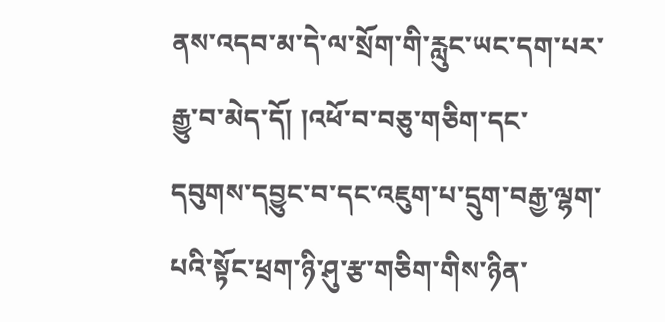ནས་འདབ་མ་དེ་ལ་སྲོག་གི་རླུང་ཡང་དག་པར་རྒྱུ་བ་མེད་དོ། །འཕོ་བ་བཅུ་གཅིག་དང་དབུགས་དབྱུང་བ་དང་འཇུག་པ་དྲུག་བརྒྱ་ལྷག་པའི་སྟོང་ཕྲག་ཉི་ཤུ་རྩ་གཅིག་གིས་ཉིན་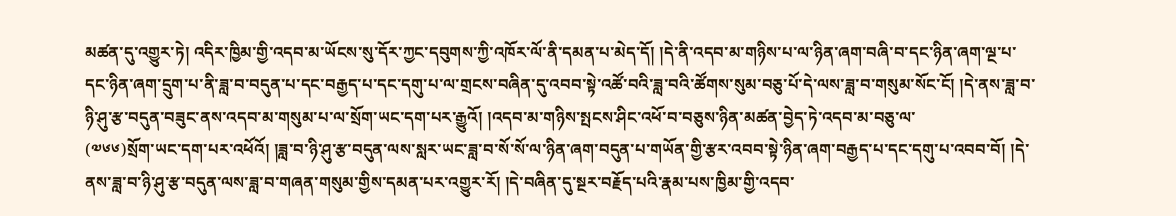མཚན་དུ་འགྱུར་ཏེ། འདིར་ཁྱིམ་གྱི་འདབ་མ་ཡོངས་སུ་དོར་ཀྱང་དབུགས་ཀྱི་འཁོར་ལོ་ནི་དམན་པ་མེད་དོ། །དེ་ནི་འདབ་མ་གཉིས་པ་ལ་ཉིན་ཞག་བཞི་བ་དང་ཉིན་ཞག་ལྔ་པ་དང་ཉིན་ཞག་དྲུག་པ་ནི་ཟླ་བ་བདུན་པ་དང་བརྒྱད་པ་དང་དགུ་པ་ལ་གྲངས་བཞིན་དུ་འབབ་སྟེ་འཚོ་བའི་ཟླ་བའི་ཚོགས་སུམ་བཅུ་པོ་དེ་ལས་ཟླ་བ་གསུམ་སོང་ངོ། །དེ་ནས་ཟླ་བ་ཉི་ཤུ་རྩ་བདུན་བཟུང་ནས་འདབ་མ་གསུམ་པ་ལ་སྲོག་ཡང་དག་པར་རྒྱུའོ། །འདབ་མ་གཉིས་སྤངས་ཤིང་འཕོ་བ་བཅུས་ཉིན་མཚན་བྱེད་ཏེ་འདབ་མ་བཅུ་ལ་
(༧༦༦)སྲོག་ཡང་དག་པར་འཕོའོ། །ཟླ་བ་ཉི་ཤུ་རྩ་བདུན་ལས་སླར་ཡང་ཟླ་བ་སོ་སོ་ལ་ཉིན་ཞག་བདུན་པ་གཡོན་གྱི་རྩར་འབབ་སྟེ་ཉིན་ཞག་བརྒྱད་པ་དང་དགུ་པ་འབབ་བོ། །དེ་ནས་ཟླ་བ་ཉི་ཤུ་རྩ་བདུན་ལས་ཟླ་བ་གཞན་གསུམ་གྱིས་དམན་པར་འགྱུར་རོ། །དེ་བཞིན་དུ་སྔར་བརྗོད་པའི་རྣམ་པས་ཁྱིམ་གྱི་འདབ་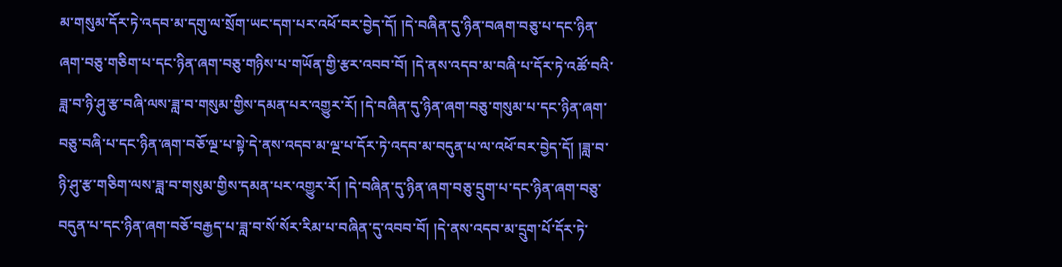མ་གསུམ་དོར་ཏེ་འདབ་མ་དགུ་ལ་སྲོག་ཡང་དག་པར་འཕོ་བར་བྱེད་དོ། །དེ་བཞིན་དུ་ཉིན་བཞག་བཅུ་པ་དང་ཉིན་ཞག་བཅུ་གཅིག་པ་དང་ཉིན་ཞག་བཅུ་གཉིས་པ་གཡོན་གྱི་རྩར་འབབ་བོ། །དེ་ནས་འདབ་མ་བཞི་པ་དོར་ཏེ་འཚོ་བའི་ཟླ་བ་ཉི་ཤུ་རྩ་བཞི་ལས་ཟླ་བ་གསུམ་གྱིས་དམན་པར་འགྱུར་རོ། །དེ་བཞིན་དུ་ཉིན་ཞག་བཅུ་གསུམ་པ་དང་ཉིན་ཞག་བཅུ་བཞི་པ་དང་ཉིན་ཞག་བཅོ་ལྔ་པ་སྟེ་དེ་ནས་འདབ་མ་ལྔ་པ་དོར་ཏེ་འདབ་མ་བདུན་པ་ལ་འཕོ་བར་བྱེད་དོ། །ཟླ་བ་ཉི་ཤུ་རྩ་གཅིག་ལས་ཟླ་བ་གསུམ་གྱིས་དམན་པར་འགྱུར་རོ། །དེ་བཞིན་དུ་ཉིན་ཞག་བཅུ་དྲུག་པ་དང་ཉིན་ཞག་བཅུ་བདུན་པ་དང་ཉིན་ཞག་བཅོ་བརྒྱད་པ་ཟླ་བ་སོ་སོར་རིམ་པ་བཞིན་དུ་འབབ་བོ། །དེ་ནས་འདབ་མ་དྲུག་པོ་དོར་ཏེ་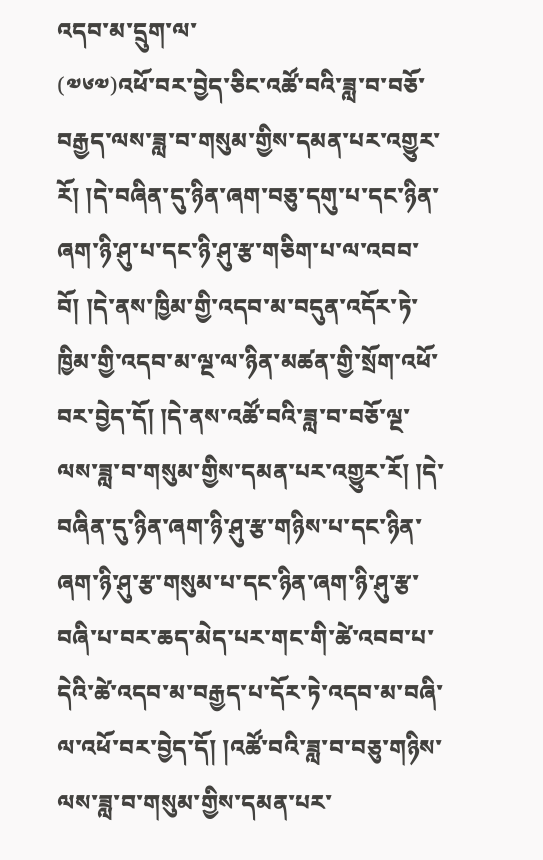འདབ་མ་དྲུག་ལ་
(༧༦༧)འཕོ་བར་བྱེད་ཅིང་འཚོ་བའི་ཟླ་བ་བཅོ་བརྒྱད་ལས་ཟླ་བ་གསུམ་གྱིས་དམན་པར་འགྱུར་རོ། །དེ་བཞིན་དུ་ཉིན་ཞག་བཅུ་དགུ་པ་དང་ཉིན་ཞག་ཉི་ཤུ་པ་དང་ཉི་ཤུ་རྩ་གཅིག་པ་ལ་འབབ་བོ། །དེ་ནས་ཁྱིམ་གྱི་འདབ་མ་བདུན་འདོར་ཏེ་ཁྱིམ་གྱི་འདབ་མ་ལྔ་ལ་ཉིན་མཚན་གྱི་སྲོག་འཕོ་བར་བྱེད་དོ། །དེ་ནས་འཚོ་བའི་ཟླ་བ་བཅོ་ལྔ་ལས་ཟླ་བ་གསུམ་གྱིས་དམན་པར་འགྱུར་རོ། །དེ་བཞིན་དུ་ཉིན་ཞག་ཉི་ཤུ་རྩ་གཉིས་པ་དང་ཉིན་ཞག་ཉི་ཤུ་རྩ་གསུམ་པ་དང་ཉིན་ཞག་ཉི་ཤུ་རྩ་བཞི་པ་བར་ཆད་མེད་པར་གང་གི་ཚེ་འབབ་པ་དེའི་ཚེ་འདབ་མ་བརྒྱད་པ་དོར་ཏེ་འདབ་མ་བཞི་ལ་འཕོ་བར་བྱེད་དོ། །འཚོ་བའི་ཟླ་བ་བཅུ་གཉིས་ལས་ཟླ་བ་གསུམ་གྱིས་དམན་པར་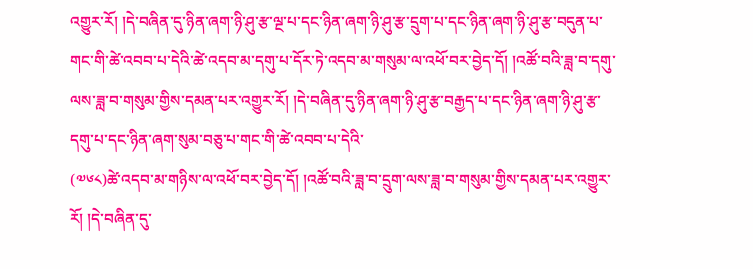འགྱུར་རོ། །དེ་བཞིན་དུ་ཉིན་ཞག་ཉི་ཤུ་རྩ་ལྔ་པ་དང་ཉིན་ཞག་ཉི་ཤུ་རྩ་དྲུག་པ་དང་ཉིན་ཞག་ཉི་ཤུ་རྩ་བདུན་པ་གང་གི་ཚེ་འབབ་པ་དེའི་ཚེ་འདབ་མ་དགུ་པ་དོར་ཏེ་འདབ་མ་གསུམ་ལ་འཕོ་བར་བྱེད་དོ། །འཚོ་བའི་ཟླ་བ་དགུ་ལས་ཟླ་བ་གསུམ་གྱིས་དམན་པར་འགྱུར་རོ། །དེ་བཞིན་དུ་ཉིན་ཞག་ཉི་ཤུ་རྩ་བརྒྱད་པ་དང་ཉིན་ཞག་ཉི་ཤུ་རྩ་དགུ་པ་དང་ཉིན་ཞག་སུམ་བཅུ་པ་གང་གི་ཚེ་འབབ་པ་དེའི་
(༧༦༨)ཚེ་འདབ་མ་གཉིས་ལ་འཕོ་བར་བྱེད་དོ། །འཚོ་བའི་ཟླ་བ་དྲུག་ལས་ཟླ་བ་གསུམ་གྱིས་དམན་པར་འགྱུར་རོ། །དེ་བཞིན་དུ་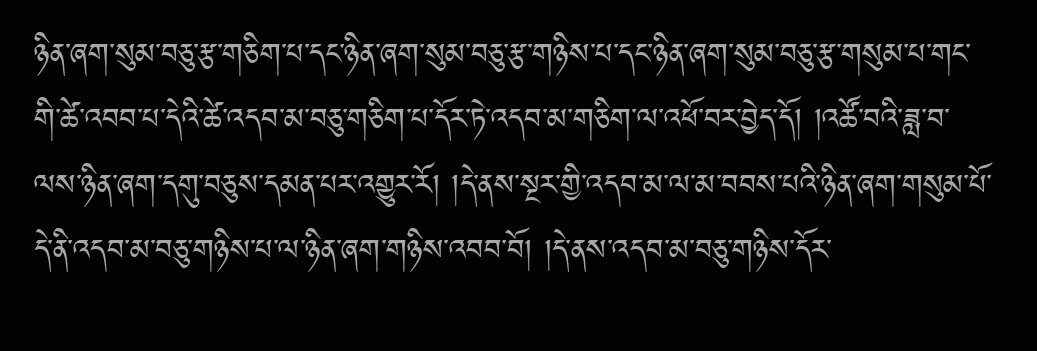ཉིན་ཞག་སུམ་བཅུ་རྩ་གཅིག་པ་དང་ཉིན་ཞག་སུམ་བཅུ་རྩ་གཉིས་པ་དང་ཉིན་ཞག་སུམ་བཅུ་རྩ་གསུམ་པ་གང་གི་ཚེ་འབབ་པ་དེའི་ཚེ་འདབ་མ་བཅུ་གཅིག་པ་དོར་ཏེ་འདབ་མ་གཅིག་ལ་འཕོ་བར་བྱེད་དོ། །འཚོ་བའི་ཟླ་བ་ལས་ཉིན་ཞག་དགུ་བཅུས་དམན་པར་འགྱུར་རོ། །དེ་ནས་སྔར་གྱི་འདབ་མ་ལ་མ་བབས་པའི་ཉིན་ཞག་གསུམ་པོ་དེ་ནི་འདབ་མ་བཅུ་གཉིས་པ་ལ་ཉིན་ཞག་གཉིས་འབབ་བོ། །དེ་ནས་འདབ་མ་བཅུ་གཉིས་དོར་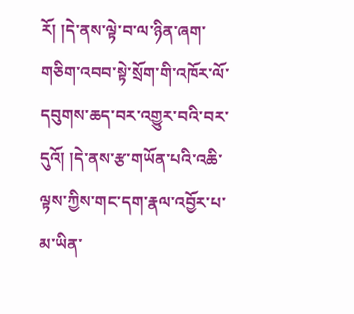རོ། །དེ་ནས་ལྟེ་བ་ལ་ཉིན་ཞག་གཅིག་འབབ་སྟེ་སྲོག་གི་འཁོར་ལོ་དབུགས་ཆད་བར་འགྱུར་བའི་བར་དུའོ། །དེ་ནས་རྩ་གཡོན་པའི་འཆི་ལྟས་ཀྱིས་གང་དག་རྣལ་འབྱོར་པ་མ་ཡིན་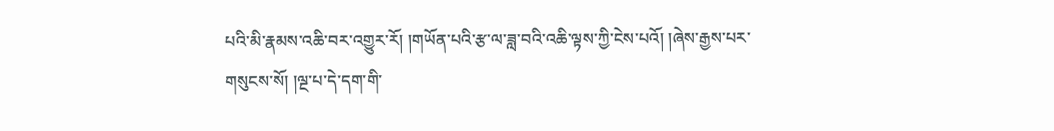པའི་མི་རྣམས་འཆི་བར་འགྱུར་རོ། །གཡོན་པའི་རྩ་ལ་ཟླ་བའི་འཆི་ལྟས་ཀྱི་ངེས་པའོ། །ཞེས་རྒྱས་པར་གསུངས་སོ། །ལྔ་པ་དེ་དག་གི་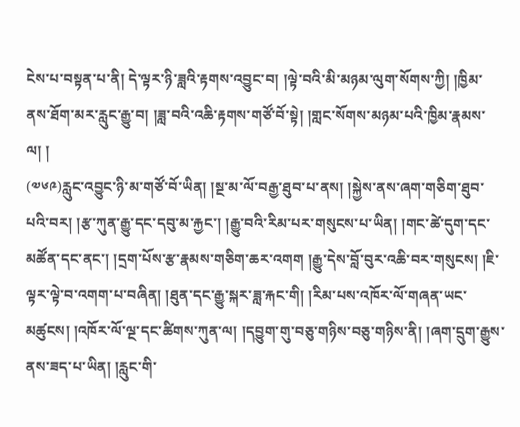ངེས་པ་བསྟན་པ་ནི། དེ་ལྟར་ཉི་ཟླའི་རྟགས་འབྱུང་བ། །ལྟེ་བའི་མི་མཉམ་ལུག་སོགས་ཀྱི། །ཁྱིམ་ནས་ཐོག་མར་རླུང་རྒྱུ་བ། །ཟླ་བའི་འཆི་རྟགས་གཙོ་བོ་སྟེ། །གླང་སོགས་མཉམ་པའི་ཁྱིམ་རྣམས་ལ། །
(༧༦༩)རླུང་འབྱུང་ཉི་མ་གཙོ་བོ་ཡིན། །སྔ་མ་ལོ་བརྒྱ་ཐུབ་པ་ནས། །སྐྱེས་ནས་ཞག་གཅིག་ཐུབ་པའི་བར། །རྩ་ཀུན་རྒྱུ་དང་དབུ་མ་རྐྱང་། །རྒྱུ་བའི་རིམ་པར་གསུངས་པ་ཡིན། །གང་ཚེ་དུག་དང་མཚོན་དང་ནང་། །དྲག་པོས་རྩ་རྣམས་གཅིག་ཆར་འགག །རྒྱུ་དེས་བློ་བུར་འཆི་བར་གསུངས། །ཇི་ལྟར་ལྟེ་བ་འགག་པ་བཞིན། །ཐུན་དང་རྒྱུ་སྐར་ཟླ་རྐང་གི། །རིམ་པས་འཁོར་ལོ་གཞན་ཡང་མཚུངས། །འཁོར་ལོ་ལྔ་དང་ཚིགས་ཀུན་ལ། །དབྱུག་གུ་བཅུ་གཉིས་བཅུ་གཉིས་ནི། །ཞག་དྲུག་རྒྱུས་ནས་ཟད་པ་ཡིན། །རླུང་གི་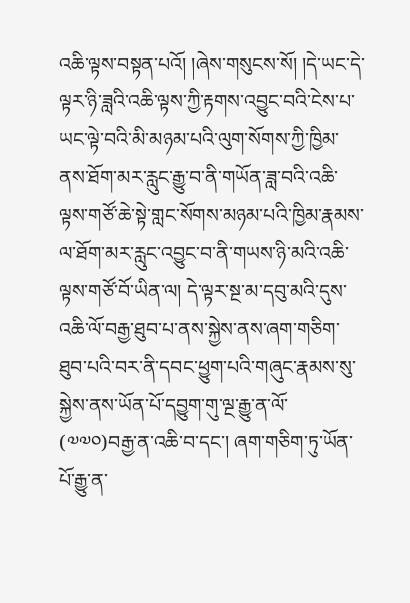འཆི་ལྟས་བསྟན་པའོ། །ཞེས་གསུངས་སོ། །དེ་ཡང་དེ་ལྟར་ཉི་ཟླའི་འཆི་ལྟས་ཀྱི་རྟགས་འབྱུང་བའི་ངེས་པ་ཡང་ལྟེ་བའི་མི་མཉམ་པའི་ལུག་སོགས་ཀྱི་ཁྱིམ་ནས་ཐོག་མར་རླུང་རྒྱུ་བ་ནི་གཡོན་ཟླ་བའི་འཆི་ལྟས་གཙོ་ཆེ་སྟེ་གླང་སོགས་མཉམ་པའི་ཁྱིམ་རྣམས་ལ་ཐོག་མར་རླུང་འབྱུང་བ་ནི་གཡས་ཉི་མའི་འཆི་ལྟས་གཙོ་བོ་ཡིན་ལ། དེ་ལྟར་སྔ་མ་དབུ་མའི་དུས་འཆི་ལོ་བརྒྱ་ཐུབ་པ་ནས་སྐྱེས་ནས་ཞག་གཅིག་ཐུབ་པའི་བར་ནི་དབང་ཕྱུག་པའི་གཞུང་རྣམས་སུ་སྐྱེས་ནས་ཡོན་པོ་དབྱུག་གུ་ལྔ་རྒྱུ་ན་ལོ་
(༧༧༠)བརྒྱ་ན་འཆི་བ་དང་། ཞག་གཅིག་ཏུ་ཡོན་པོ་རྒྱུ་ན་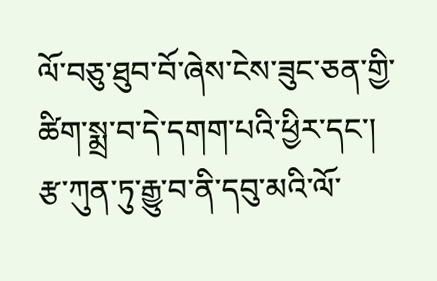ལོ་བཅུ་ཐུབ་བོ་ཞེས་ངེས་ཟུང་ཅན་གྱི་ཚིག་སྨྲ་བ་དེ་དགག་པའི་ཕྱིར་དང་། རྩ་ཀུན་ཏུ་རྒྱུ་བ་ནི་དབུ་མའི་ལོ་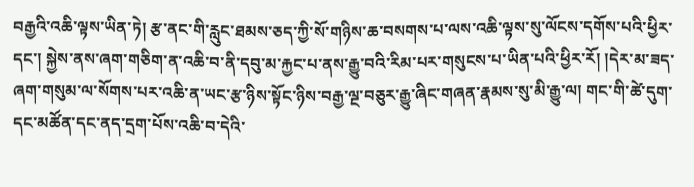བརྒྱའི་འཆི་ལྟས་ཡིན་ཏེ། རྩ་ནང་གི་རླུང་ཐམས་ཅད་ཀྱི་སོ་གཉིས་ཆ་བསགས་པ་ལས་འཆི་ལྟས་སུ་ལོངས་དགོས་པའི་ཕྱིར་དང་། སྐྱེས་ནས་ཞག་གཅིག་ན་འཆི་བ་ནི་དབུ་མ་རྐྱང་པ་ནས་རྒྱུ་བའི་རིམ་པར་གསུངས་པ་ཡིན་པའི་ཕྱིར་རོ། །དེར་མ་ཟད་ཞག་གསུམ་ལ་སོགས་པར་འཆི་ན་ཡང་རྩ་ཉིས་སྟོང་ཉིས་བརྒྱ་ལྔ་བཅུར་རྒྱུ་ཞིང་གཞན་རྣམས་སུ་མི་རྒྱུ་ལ། གང་གི་ཚེ་དུག་དང་མཚོན་དང་ནད་དྲག་པོས་འཆི་བ་དེའི་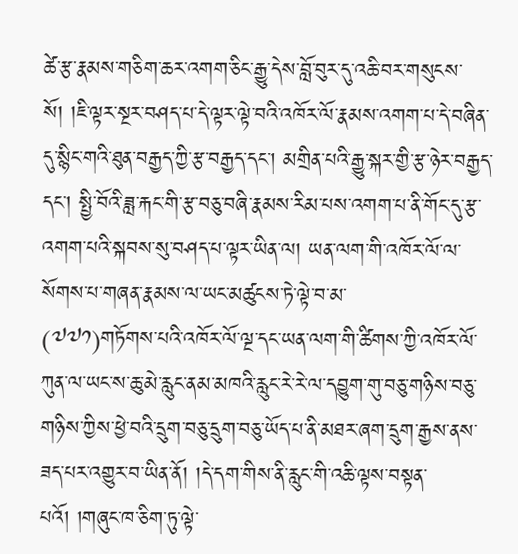ཚེ་རྩ་རྣམས་གཅིག་ཆར་འགག་ཅིང་རྒྱུ་དེས་བློ་བུར་དུ་འཆི་བར་གསུངས་སོ། །ཇི་ལྟར་སྔར་བཤད་པ་དེ་ལྟར་ལྟེ་བའི་འཁོར་ལོ་རྣམས་འགག་པ་དེ་བཞིན་དུ་སྙིང་གའི་ཐུན་བརྒྱད་ཀྱི་རྩ་བརྒྱད་དང་། མགྲིན་པའི་རྒྱུ་སྐར་གྱི་རྩ་ཉེར་བརྒྱད་དང་། སྤྱི་བོའི་ཟླ་རྐང་གི་རྩ་བཅུ་བཞི་རྣམས་རིམ་པས་འགག་པ་ནི་གོང་དུ་རྩ་འགག་པའི་སྐབས་སུ་བཤད་པ་ལྟར་ཡིན་ལ། ཡན་ལག་གི་འཁོར་ལོ་ལ་སོགས་པ་གཞན་རྣམས་ལ་ཡང་མཚུངས་ཏེ་ལྟེ་བ་མ་
(༧༧༡)གཏོགས་པའི་འཁོར་ལོ་ལྔ་དང་ཡན་ལག་གི་ཚིགས་ཀྱི་འཁོར་ལོ་ཀུན་ལ་ཡང་ས་ཆུ་མེ་རླུང་ནམ་མཁའི་རླུང་རེ་རེ་ལ་དབྱུག་གུ་བཅུ་གཉིས་བཅུ་གཉིས་ཀྱིས་ཕྱེ་བའི་དྲུག་བཅུ་དྲུག་བཅུ་ཡོད་པ་ནི་མཐར་ཞག་དྲུག་རྒྱས་ནས་ཟད་པར་འགྱུར་བ་ཡིན་ནོ། །དེ་དག་གིས་ནི་རླུང་གི་འཆི་ལྟས་བསྟན་པའོ། །གཞུང་ཁ་ཅིག་ཏུ་ལྟེ་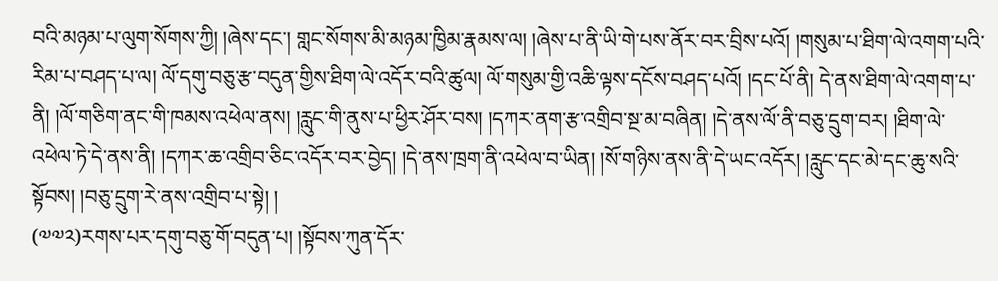བའི་མཉམ་པ་ལུག་སོགས་ཀྱི། །ཞེས་དང་། གླང་སོགས་མི་མཉམ་ཁྱིམ་རྣམས་ལ། །ཞེས་པ་ནི་ཡི་གེ་པས་ནོར་བར་བྲིས་པའོ། །གསུམ་པ་ཐིག་ལེ་འགག་པའི་རིམ་པ་བཤད་པ་ལ། ལོ་དགུ་བཅུ་རྩ་བདུན་གྱིས་ཐིག་ལེ་འདོར་བའི་ཚུལ། ལོ་གསུམ་གྱི་འཆི་ལྟས་དངོས་བཤད་པའོ། །དང་པོ་ནི། དེ་ནས་ཐིག་ལེ་འགག་པ་ནི། །ལོ་གཅིག་ནང་གི་ཁམས་འཕེལ་ནས། །རླུང་གི་ནུས་པ་ཕྱིར་ཤོར་བས། །དཀར་ནག་རྩ་འགྲིབ་སྔ་མ་བཞིན། །དེ་ནས་ལོ་ནི་བཅུ་དྲུག་བར། །ཐིག་ལེ་འཕེལ་ཏེ་དེ་ནས་ནི། །དཀར་ཆ་འགྲིབ་ཅིང་འདོར་བར་བྱེད། །དེ་ནས་ཁྲག་ནི་འཕེལ་བ་ཡིན། །སོ་གཉིས་ནས་ནི་དེ་ཡང་འདོར། །རླུང་དང་མེ་དང་ཆུ་སའི་སྟོབས། །བཅུ་དྲུག་རེ་ནས་འགྲིབ་པ་སྟེ། །
(༧༧༢)རགས་པར་དགུ་བཅུ་གོ་བདུན་པ། །སྟོབས་ཀུན་དོར་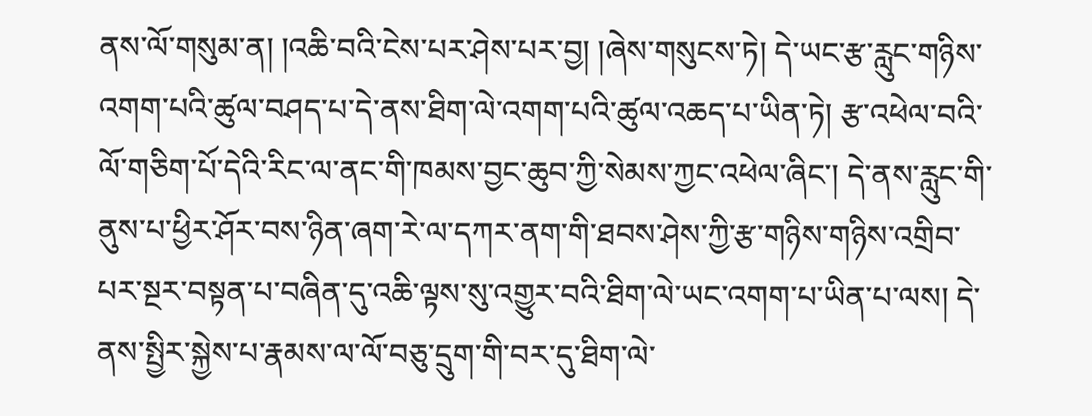ནས་ལོ་གསུམ་ན། །འཆི་བའི་ངེས་པར་ཤེས་པར་བྱ། །ཞེས་གསུངས་ཏེ། དེ་ཡང་རྩ་རླུང་གཉིས་འགག་པའི་ཚུལ་བཤད་པ་དེ་ནས་ཐིག་ལེ་འགག་པའི་ཚུལ་འཆད་པ་ཡིན་ཏེ། རྩ་འཕེལ་བའི་ལོ་གཅིག་པོ་དེའི་རིང་ལ་ནང་གི་ཁམས་བྱང་ཆུབ་ཀྱི་སེམས་ཀྱང་འཕེལ་ཞིང་། དེ་ནས་རླུང་གི་ནུས་པ་ཕྱིར་ཤོར་བས་ཉིན་ཞག་རེ་ལ་དཀར་ནག་གི་ཐབས་ཤེས་ཀྱི་རྩ་གཉིས་གཉིས་འགྲིབ་པར་སྔར་བསྟན་པ་བཞིན་དུ་འཆི་ལྟས་སུ་འགྱུར་བའི་ཐིག་ལེ་ཡང་འགག་པ་ཡིན་པ་ལས། དེ་ནས་སྤྱིར་སྐྱེས་པ་རྣམས་ལ་ལོ་བཅུ་དྲུག་གི་བར་དུ་ཐིག་ལེ་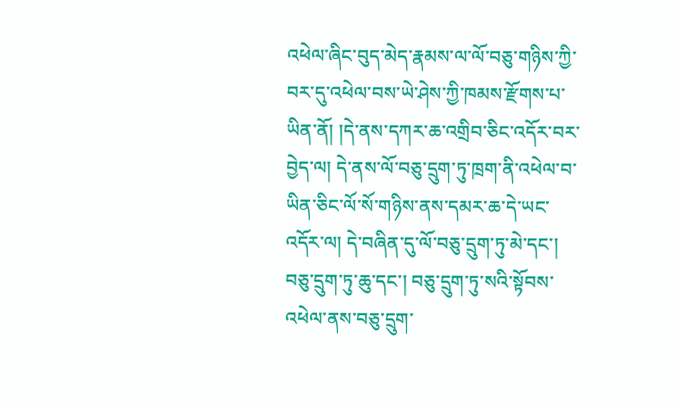འཕེལ་ཞིང་བུད་མེད་རྣམས་ལ་ལོ་བཅུ་གཉིས་ཀྱི་བར་དུ་འཕེལ་བས་ཡེ་ཤེས་ཀྱི་ཁམས་རྫོགས་པ་ཡིན་ནོ། །དེ་ནས་དཀར་ཆ་འགྲིབ་ཅིང་འདོར་བར་བྱེད་ལ། དེ་ནས་ལོ་བཅུ་དྲུག་ཏུ་ཁྲག་ནི་འཕེལ་བ་ཡིན་ཅིང་ལོ་སོ་གཉིས་ནས་དམར་ཆ་དེ་ཡང་འདོར་ལ། དེ་བཞིན་དུ་ལོ་བཅུ་དྲུག་ཏུ་མེ་དང་། བཅུ་དྲུག་ཏུ་ཆུ་དང་། བཅུ་དྲུག་ཏུ་སའི་སྟོབས་འཕེལ་ནས་བཅུ་དྲུག་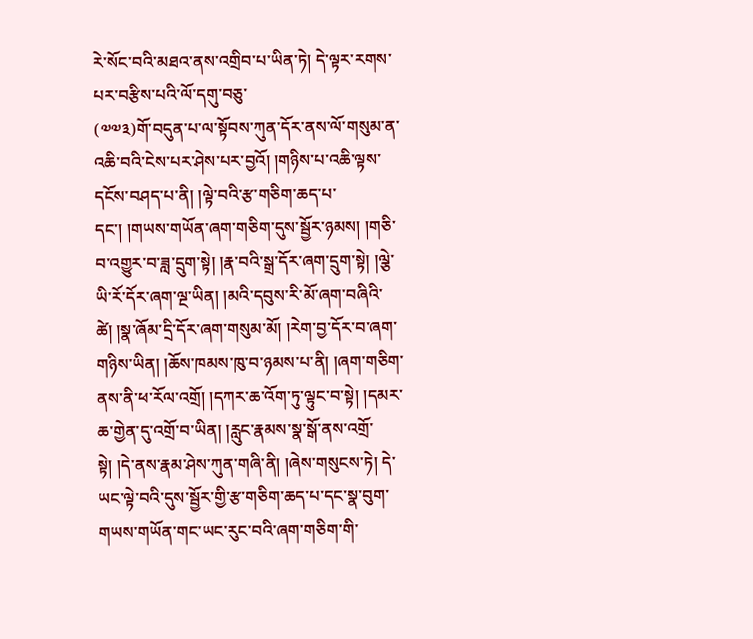རེ་སོང་བའི་མཐའ་ནས་འགྲིབ་པ་ཡིན་ཏེ། དེ་ལྟར་རགས་པར་བརྩིས་པའི་ལོ་དགུ་བཅུ་
(༧༧༣)གོ་བདུན་པ་ལ་སྟོབས་ཀུན་དོར་ནས་ལོ་གསུམ་ན་འཆི་བའི་ངེས་པར་ཤེས་པར་བྱའོ། །གཉིས་པ་འཆི་ལྟས་དངོས་བཤད་པ་ནི། །ལྟེ་བའི་རྩ་གཅིག་ཆད་པ་དང་། །གཡས་གཡོན་ཞག་གཅིག་དུས་སྦྱོར་ཉམས། །གཅི་བ་འགྱུར་བ་ཟླ་དྲུག་སྟེ། །རྣ་བའི་སྒྲ་དོར་ཞག་དྲུག་སྟེ། །ལྕེ་ཡི་རོ་དོར་ཞག་ལྔ་ཡིན། །མའི་དབུས་རི་མོ་ཞག་བཞིའི་ཚེ། །སྣ་ཞོམ་དྲི་དོར་ཞག་གསུམ་མོ། །རེག་བྱ་དོར་བ་ཞག་གཉིས་ཡིན། །ཆོས་ཁམས་ཁུ་བ་ཉམས་པ་ནི། །ཞག་གཅིག་ནས་ནི་ཕ་རོལ་འགྲོ། །དཀར་ཆ་འོག་ཏུ་ལྟུང་བ་སྟེ། །དམར་ཆ་གྱེན་དུ་འགྲོ་བ་ཡིན། །རླུང་རྣམས་སྣ་སྒོ་ནས་འགྲོ་སྟེ། །དེ་ནས་རྣམ་ཤེས་ཀུན་གཞི་ནི། །ཞེས་གསུངས་ཏེ། དེ་ཡང་ལྟེ་བའི་དུས་སྦྱོར་གྱི་རྩ་གཅིག་ཆད་པ་དང་སྣ་བུག་གཡས་གཡོན་གང་ཡང་རུང་བའི་ཞག་གཅིག་གི་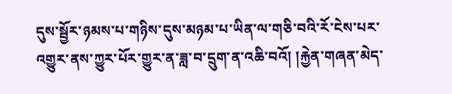དུས་སྦྱོར་ཉམས་པ་གཉིས་དུས་མཉམ་པ་ཡིན་ལ་གཅི་བའི་རོ་ངེས་པར་འགྱུར་ནས་ཀྱུར་པོར་གྱུར་ན་ཟླ་བ་དྲུག་ན་འཆི་བའོ། །རྐྱེན་གཞན་མེད་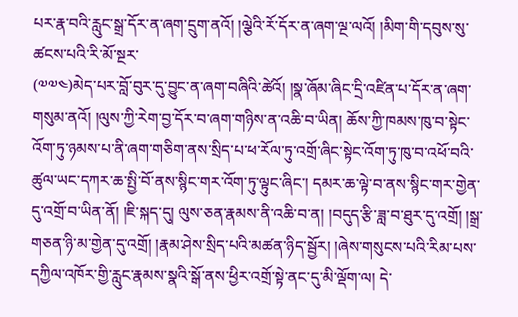པར་རྣ་བའི་རླུང་སྒྲ་དོར་ན་ཞག་དྲུག་ནའོ། །ལྕེའི་རོ་དོར་ན་ཞག་ལྔ་ལའོ། །མིག་གི་དབུས་སུ་ཚངས་པའི་རི་མོ་སྔར་
(༧༧༤)མེད་པར་བློ་བུར་དུ་བྱུང་ན་ཞག་བཞིའི་ཚེའོ། །སྣ་ཞོམ་ཞིང་དྲི་འཛིན་པ་དོར་ན་ཞག་གསུམ་ནའོ། །ལུས་ཀྱི་རེག་བྱ་དོར་བ་ཞག་གཉིས་ན་འཆི་བ་ཡིན། ཆོས་ཀྱི་ཁམས་ཁུ་བ་སྟེང་འོག་ཏུ་ཉམས་པ་ནི་ཞག་གཅིག་ནས་སྲིད་པ་ཕ་རོལ་ཏུ་འགྲོ་ཞིང་སྟེང་འོག་ཏུ་ཁུ་བ་འཕོ་བའི་ཚུལ་ཡང་དཀར་ཆ་སྤྱི་བོ་ནས་སྙིང་གར་འོག་ཏུ་ལྟུང་ཞིང་། དམར་ཆ་ལྟེ་བ་ནས་སྙིང་གར་གྱེན་དུ་འགྲོ་བ་ཡིན་ནོ། །ཇི་སྐད་དུ། ལུས་ཅན་རྣམས་ནི་འཆི་བ་ན། །བདུད་རྩི་ཟླ་བ་ཐུར་དུ་འགྲོ། །སྒྲ་གཅན་ཉི་མ་གྱེན་དུ་འགྲོ། །རྣམ་ཤེས་སྲིད་པའི་མཚན་ཉིད་སྦྱོར། །ཞེས་གསུངས་པའི་རིམ་པས་དཀྱིལ་འཁོར་གྱི་རླུང་རྣམས་སྣའི་སྒོ་ནས་ཕྱིར་འགྲོ་སྟེ་ནང་དུ་མི་ལྡོག་ལ། དེ་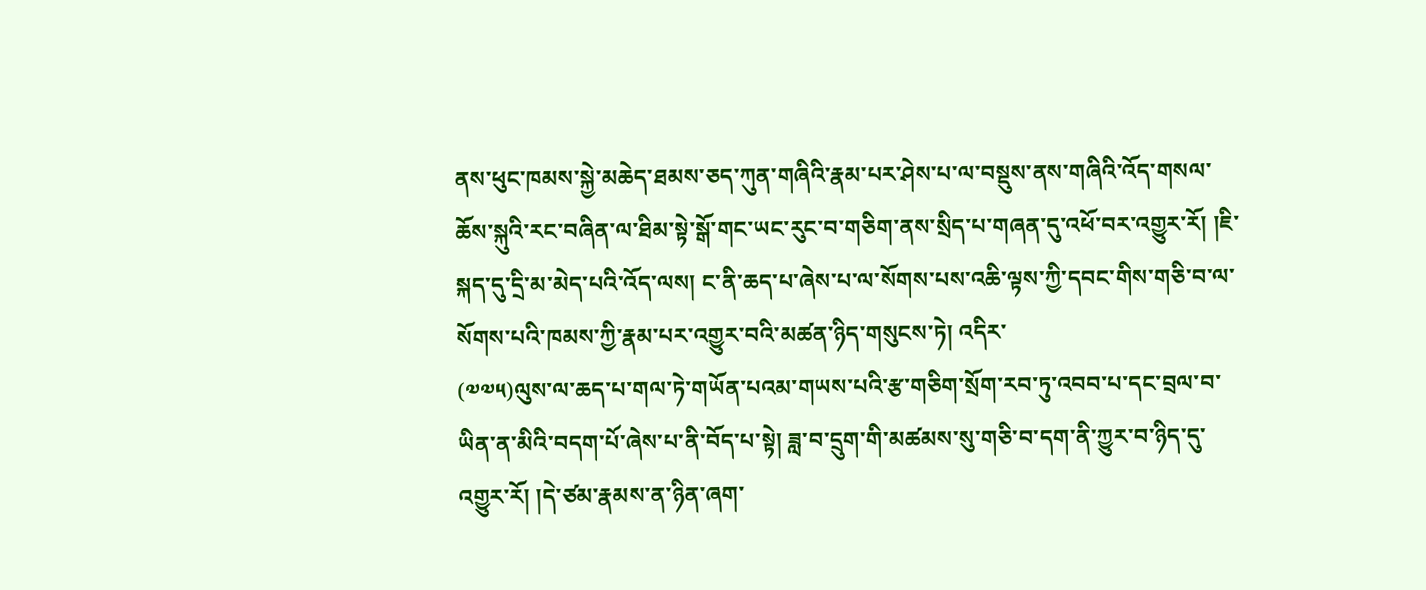ནས་ཕུང་ཁམས་སྐྱེ་མཆེད་ཐམས་ཅད་ཀུན་གཞིའི་རྣམ་པར་ཤེས་པ་ལ་བསྡུས་ནས་གཞིའི་འོད་གསལ་ཆོས་སྐུའི་རང་བཞིན་ལ་ཐིམ་སྟེ་སྒོ་གང་ཡང་རུང་བ་གཅིག་ནས་སྲིད་པ་གཞན་དུ་འཕོ་བར་འགྱུར་རོ། །ཇི་སྐད་དུ་དྲི་མ་མེད་པའི་འོད་ལས། ང་ནི་ཆད་པ་ཞེས་པ་ལ་སོགས་པས་འཆི་ལྟས་ཀྱི་དབང་གིས་གཅི་བ་ལ་སོགས་པའི་ཁམས་ཀྱི་རྣམ་པར་འགྱུར་བའི་མཚན་ཉིད་གསུངས་ཏེ། འདིར་
(༧༧༥)ལུས་ལ་ཆད་པ་གལ་ཏེ་གཡོན་པའམ་གཡས་པའི་རྩ་གཅིག་སྲོག་རབ་ཏུ་འབབ་པ་དང་བྲལ་བ་ཡིན་ན་མིའི་བདག་པོ་ཞེས་པ་ནི་བོད་པ་སྟེ། ཟླ་བ་དྲུག་གི་མཚམས་སུ་གཅི་བ་དག་ནི་ཀྱུར་བ་ཉིད་དུ་འགྱུར་རོ། །དེ་ཙམ་རྣམས་ན་ཉིན་ཞག་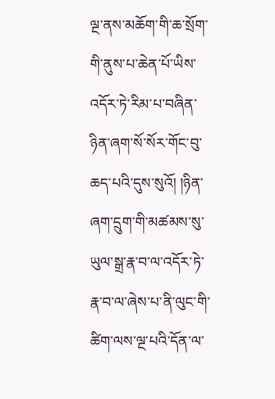ལྔ་ནས་མཆོག་གི་ཆ་སྲོག་གི་ནུས་པ་ཆེན་པོ་ཡིས་འདོར་ཏེ་རིམ་པ་བཞིན་ཉིན་ཞག་སོ་སོར་གོང་བུ་ཆད་པའི་དུས་སུའོ། །ཉིན་ཞག་དྲུག་གི་མཚམས་སུ་ཡུལ་སྒྲ་རྣ་བ་ལ་འདོར་ཏེ་རྣ་བ་ལ་ཞེས་པ་ནི་ལུང་གི་ཚིག་ལས་ལྔ་པའི་དོན་ལ་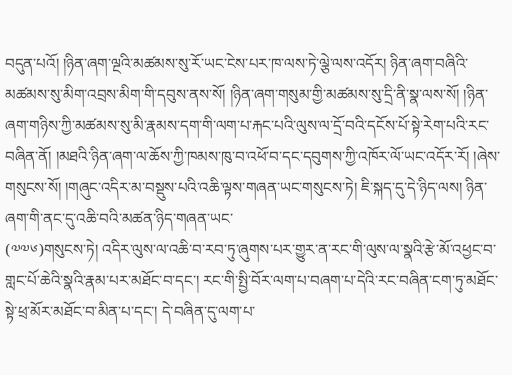བདུན་པའོ། །ཉིན་ཞག་ལྔའི་མཚམས་སུ་རོ་ཡང་ངེས་པར་ཁ་ལས་ཏེ་ལྕེ་ལས་འདོར། ཉིན་ཞག་བཞིའི་མཚམས་སུ་མིག་འབྲས་མིག་གི་དབུས་ནས་སོ། །ཉིན་ཞག་གསུམ་གྱི་མཚམས་སུ་དྲི་ནི་སྣ་ལས་སོ། །ཉིན་ཞག་གཉིས་ཀྱི་མཚམས་སུ་མི་རྣམས་དག་གི་ལག་པ་རྐང་པའི་ལུས་ལ་དྲོ་བའི་དངོས་པོ་སྟེ་རེག་པའི་རང་བཞིན་ནོ། །མཐའི་ཉིན་ཞག་ལ་ཆོས་ཀྱི་ཁམས་ཁུ་བ་འཕོ་བ་དང་དབུགས་ཀྱི་འཁོར་ལོ་ཡང་འདོར་རོ། །ཞེས་གསུངས་སོ། །གཞུང་འདིར་མ་བསྡུས་པའི་འཆི་ལྟས་གཞན་ཡང་གསུངས་ཏེ། ཇི་སྐད་དུ་དེ་ཉིད་ལས། ཉིན་ཞག་གི་ནང་དུ་འཆི་བའི་མཚན་ཉིད་གཞན་ཡང་
(༧༧༦)གསུངས་ཏེ། འདིར་ལུས་ལ་འཆི་བ་རབ་ཏུ་ཞུགས་པར་གྱུར་ན་རང་གི་ལུས་ལ་སྣའི་རྩེ་མོ་འཕྱང་བ་གླང་པོ་ཆེའི་སྣའི་རྣམ་པར་མཐོང་བ་དང་། རང་གི་སྤྱི་བོར་ལག་པ་བཞག་པ་དེའི་རང་བཞིན་ངག་ཏུ་མཐོང་སྟེ་ཕྲ་མོར་མཐོང་བ་མིན་པ་དང་། དེ་བཞིན་དུ་ལག་པ་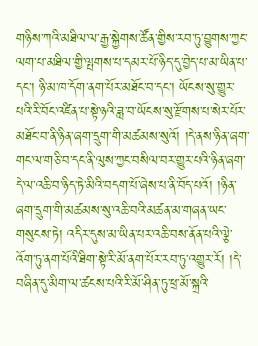གཉིས་ཀའི་མཐིལ་ལ་རྒྱ་སྐྱེགས་ཚོན་གྱིས་རབ་ཏུ་བྱུགས་ཀྱང་ལག་པ་མཐིལ་གྱི་ལྤགས་པ་དམར་པོ་ཉིད་དུ་བྱེད་པ་མ་ཡིན་པ་དང་། ཉི་མ་ཁ་དོག་ནག་པོར་མཐོང་བ་དང་། ཡོངས་སུ་གྱུར་པའི་རི་བོང་འཛིན་པ་སྟེ་ཉའི་ཟླ་བ་ཡོངས་སུ་རྫོགས་པ་སེར་པོར་མཐོང་བ་ནི་ཉིན་ཞག་དྲུག་གི་མཚམས་སུའོ། །དེ་ནས་ཉིན་ཞག་གང་ལ་གཅི་བ་དང་ནི་ལུས་ཀྱང་བསིལ་བར་གྱུར་པའི་ཉིན་ཞག་དེ་ལ་འཆི་བ་ཉིད་ཏེ་མིའི་བདག་པོ་ཞེས་པ་ནི་བོད་པའོ། །ཉིན་ཞག་དྲུག་གི་མཚམས་སུ་འཆི་བའི་མཚན་མ་གཞན་ཡང་གསུངས་ཏེ། འདིར་དུས་མ་ཡིན་པར་འཆི་བས་ནོན་པའི་ལྕེ་འོག་ཏུ་ནག་པོའི་ཐིག་སྟེ་རི་མོ་ནག་པོར་རབ་ཏུ་འགྱུར་རོ། །དེ་བཞིན་དུ་མིག་ལ་ཚངས་པའི་རི་མོ་ཤིན་ཏུ་ཕྲ་མོ་སྐྲའི་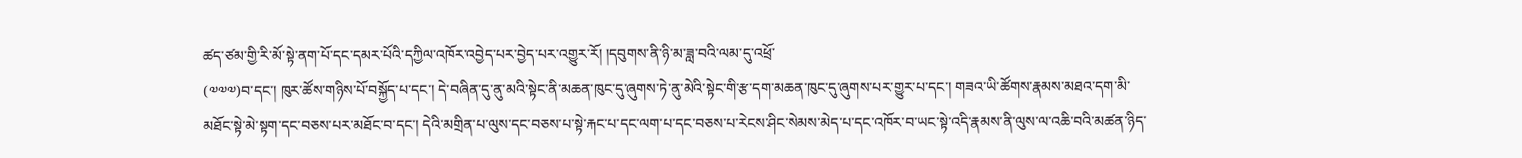ཚད་ཙམ་གྱི་རི་མོ་སྟེ་ནག་པོ་དང་དམར་པོའི་དཀྱིལ་འཁོར་འབྱེད་པར་བྱེད་པར་འགྱུར་རོ། །དབུགས་ནི་ཉི་མ་ཟླ་བའི་ལམ་དུ་འཕྲོ་
(༧༧༧)བ་དང་། ཁུར་ཚོས་གཉིས་པོ་བསྐྱོད་པ་དང་། དེ་བཞིན་དུ་ནུ་མའི་སྟེང་ནི་མཆན་ཁུང་དུ་ཞུགས་ཏེ་ནུ་མེའི་སྟེང་གི་རྩ་དག་མཆན་ཁུང་དུ་ཞུགས་པར་གྱུར་པ་དང་། གཟའ་ཡི་ཚོགས་རྣམས་མཐའ་དག་མི་མཐོང་སྟེ་མེ་སྟག་དང་བཅས་པར་མཐོང་བ་དང་། དེའི་མགྲིན་པ་ལུས་དང་བཅས་པ་སྟེ་རྐང་པ་དང་ལག་པ་དང་བཅས་པ་རེངས་ཤིང་སེམས་མེད་པ་དང་འཁོར་བ་ཡང་སྟེ་འདི་རྣམས་ནི་ལུས་ལ་འཆི་བའི་མཚན་ཉིད་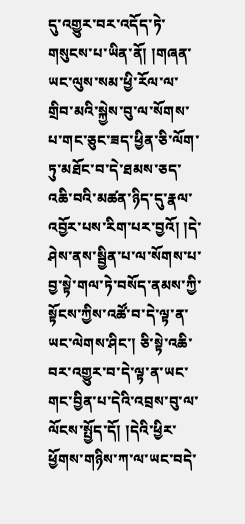དུ་འགྱུར་བར་འདོད་ཏེ་གསུངས་པ་ཡིན་ནོ། །གཞན་ཡང་ལུས་སམ་ཕྱི་རོལ་ལ་གྲིབ་མའི་སྐྱེས་བུ་ལ་སོགས་པ་གང་ཅུང་ཟད་ཕྱིན་ཅི་ལོག་ཏུ་མཐོང་བ་དེ་ཐམས་ཅད་འཆི་བའི་མཚན་ཉིད་དུ་རྣལ་འབྱོར་པས་རིག་པར་བྱའོ། །དེ་ཤེས་ནས་སྦྱིན་པ་ལ་སོགས་པ་བྱ་སྟེ་གལ་ཏེ་བསོད་ནམས་ཀྱི་སྟོངས་ཀྱིས་འཚོ་བ་དེ་ལྟ་ན་ཡང་ལེགས་ཤིང་། ཅི་སྟེ་འཆི་བར་འགྱུར་བ་དེ་ལྟ་ན་ཡང་གང་བྱིན་པ་དེའི་འབྲས་བུ་ལ་ལོངས་སྤྱོད་དོ། །དེའི་ཕྱིར་ཕྱོགས་གཉིས་ཀ་ལ་ཡང་བདེ་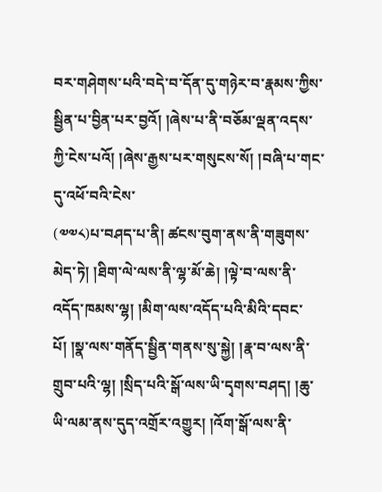བར་གཤེགས་པའི་བདེ་བ་དོན་དུ་གཉེར་བ་རྣམས་ཀྱིས་སྦྱིན་པ་བྱིན་པར་བྱའོ། །ཞེས་པ་ནི་བཅོམ་ལྡན་འདས་ཀྱི་ངེས་པའོ། །ཞེས་རྒྱས་པར་གསུངས་སོ། །བཞི་པ་གང་དུ་འཕོ་བའི་ངེས་
(༧༧༨)པ་བཤད་པ་ནི། ཚངས་བུག་ནས་ནི་གཟུགས་མེད་ཏེ། །ཐིག་ལེ་ལས་ནི་ལྷ་མོ་ཆེ། །ལྟེ་བ་ལས་ནི་འདོད་ཁམས་ལྷ། །མིག་ལས་འདོད་པའི་མིའི་དབང་པོ། །སྣ་ལས་གནོད་སྦྱིན་གནས་སུ་སྐྱེ། །རྣ་བ་ལས་ནི་གྲུབ་པའི་ལྷ། །སྲིད་པའི་སྒོ་ལས་ཡི་དྭགས་བཤད། །ཆུ་ཡི་ལམ་ནས་དུད་འགྲོར་འགྱུར། །འོག་སྒོ་ལས་ནི་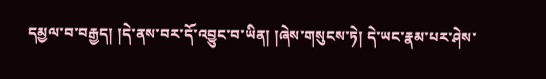དམྱལ་བ་བརྒྱད། །དེ་ནས་བར་དོ་འབྱུང་བ་ཡིན། །ཞེས་གསུངས་ཏེ། དེ་ཡང་རྣམ་པར་ཤེས་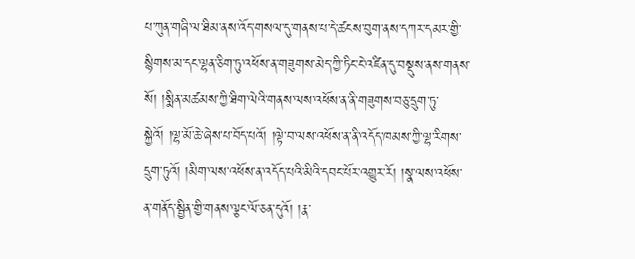པ་ཀུན་གཞི་ལ་ཐིམ་ནས་འོད་གསལ་དུ་གནས་པ་དེ་ཚངས་བུག་ནས་དཀར་དམར་གྱི་སྙིགས་མ་དང་ལྷན་ཅིག་ཏུ་འཕོས་ན་གཟུགས་མེད་ཀྱི་ཏིང་ངེ་འཛིན་དུ་བསྡུས་ནས་གནས་སོ། །སྨིན་མཚམས་ཀྱི་ཐིག་ལེའི་གནས་ལས་འཕོས་ན་ནི་གཟུགས་བཅུ་དྲུག་ཏུ་སྐྱེའོ། །ལྷ་མོ་ཆེ་ཞེས་པ་བོད་པའོ། །ལྟེ་བ་ལས་འཕོས་ན་ནི་འདོད་ཁམས་ཀྱི་ལྷ་རིགས་དྲུག་ཏུའོ། །མིག་ལས་འཕོས་ན་འདོད་པའི་མིའི་དབང་པོར་འགྱུར་རོ། །སྣ་ལས་འཕོས་ན་གནོད་སྦྱིན་གྱི་གནས་ལྕང་ལོ་ཅན་དུའོ། །རྣ་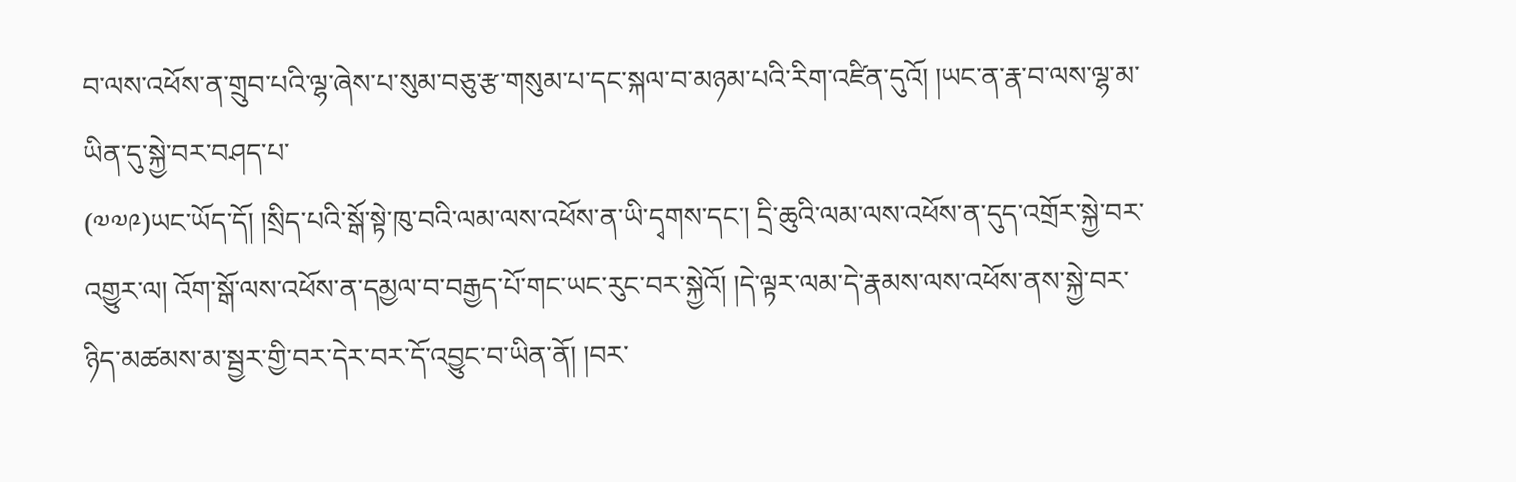བ་ལས་འཕོས་ན་གྲུབ་པའི་ལྷ་ཞེས་པ་སུམ་བཅུ་རྩ་གསུམ་པ་དང་སྐལ་བ་མཉམ་པའི་རིག་འཛིན་དུའོ། །ཡང་ན་རྣ་བ་ལས་ལྷ་མ་ཡིན་དུ་སྐྱེ་བར་བཤད་པ་
(༧༧༩)ཡང་ཡོད་དོ། །སྲིད་པའི་སྒོ་སྟེ་ཁུ་བའི་ལམ་ལས་འཕོས་ན་ཡི་དྭགས་དང་། དྲི་ཆུའི་ལམ་ལས་འཕོས་ན་དུད་འགྲོར་སྐྱེ་བར་འགྱུར་ལ། འོག་སྒོ་ལས་འཕོས་ན་དམྱལ་བ་བརྒྱད་པོ་གང་ཡང་རུང་བར་སྐྱེའོ། །དེ་ལྟར་ལམ་དེ་རྣམས་ལས་འཕོས་ནས་སྐྱེ་བར་ཉིད་མཚམས་མ་སྦྱར་གྱི་བར་དེར་བར་དོ་འབྱུང་བ་ཡིན་ནོ། །བར་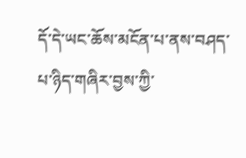དོ་དེ་ཡང་ཆོས་མངོན་པ་ནས་བཤད་པ་ཉིད་གཞིར་བྱས་ཀྱི་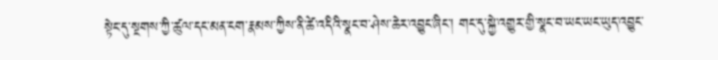སྟེང་དུ་སྔགས་ཀྱི་ཚུལ་དང་མན་ངག་རྣམས་ཀྱིས་ནི་ཚེ་འདིའི་སྣང་བ་ཤེས་ཆེར་འབྱུང་ཞིང་། གང་དུ་སྐྱེ་འགྱུར་གྱི་སྣང་བ་ཡང་ཡང་ཡུད་འབྱུང་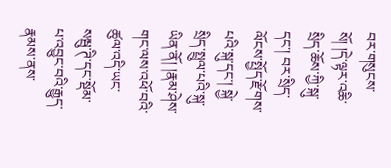བར་གསུངས་སོ། །དེ་ལྟར་འཆི་སྲིད་ཆོས་ཀྱི་སྐུ་དང་། བར་སྲིད་ལོངས་སྤྱོད་རྫོགས་པའི་སྐུ་དང་། སྐྱེ་སྲིད་སྤྲུལ་པའི་སྐུ་ཡིན་ནོ། །རྣམ་ཤེས་གང་ལས་འཕོ་བའི་ཚུལ་འདི་ཡང་སམྦུ་ཊི་དང་སྡོམ་པ་འབྱུང་བའི་རྒྱུད་རྣམས་ནས་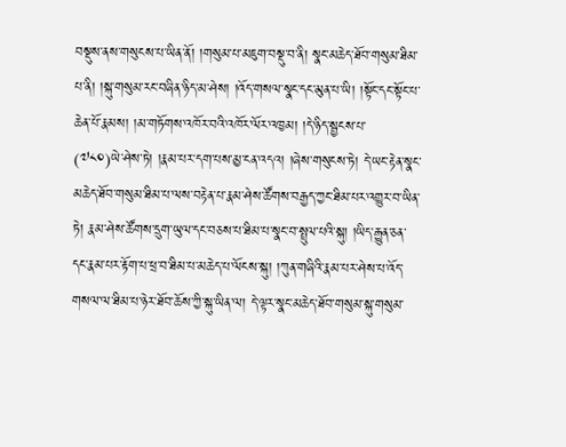བསྡུས་ནས་གསུངས་པ་ཡིན་ནོ། །གསུམ་པ་མཇུག་བསྡུ་བ་ནི། སྣང་མཆེད་ཐོབ་གསུམ་ཐིམ་པ་ནི། །སྐུ་གསུམ་རང་བཞིན་ཉིད་མ་ཤེས། །འོད་གསལ་སྣང་དང་མུན་པ་ཡི། །སྟོང་དང་སྟོང་པ་ཆེན་པོ་རྣམས། །མ་གཏོགས་འཁོར་བའི་འཁོར་ལོར་འཁྱམ། །དེ་ཉིད་སྦྱངས་པ་
(༧༨༠)ཡེ་ཤེས་ཏེ། །རྣམ་པར་དག་པས་མྱ་ངན་འདའ། །ཞེས་གསུངས་ཏེ། དེ་ཡང་རྟེན་སྣང་མཆེད་ཐོབ་གསུམ་ཐིམ་པ་ལས་བརྟེན་པ་རྣམ་ཤེས་ཚོགས་བརྒྱད་ཀྱང་ཐིམ་པར་འགྱུར་བ་ཡིན་ཏེ། རྣམ་ཤེས་ཚོགས་དྲུག་ཡུལ་དང་བཅས་པ་ཐིམ་པ་སྣང་བ་སྤྲུལ་པའི་སྐུ། །ཡིད་རྒྱུན་ཅན་དང་རྣམ་པར་རྟོག་པ་ཕྲ་བ་ཐིམ་པ་མཆེད་པ་ལོངས་སྐུ། །ཀུན་གཞིའི་རྣམ་པར་ཤེས་པ་འོད་གསལ་ལ་ཐིམ་པ་ཉེར་ཐོབ་ཆོས་ཀྱི་སྐུ་ཡིན་ལ། དེ་ལྟར་སྣང་མཆེད་ཐོབ་གསུམ་སྐུ་གསུམ་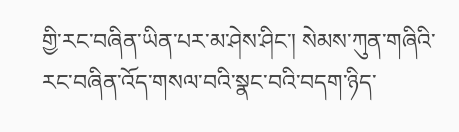གྱི་རང་བཞིན་ཡིན་པར་མ་ཤེས་ཤིང་། སེམས་ཀུན་གཞིའི་རང་བཞིན་འོད་གསལ་བའི་སྣང་བའི་བདག་ཉིད་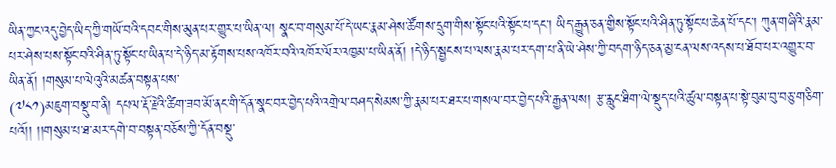ཡིན་ཀྱང་འདུ་བྱེད་ཡིད་ཀྱི་གཡོ་བའི་དབང་གིས་མུན་པར་གྱུར་པ་ཡིན་ལ། སྣང་བ་གསུམ་པོ་དེ་ཡང་རྣམ་ཤེས་ཚོགས་དྲུག་གིས་སྟོང་པའི་སྟོང་པ་དང་། ཡིད་རྒྱུན་ཅན་གྱིས་སྟོང་པའི་ཤིན་ཏུ་སྟོང་པ་ཆེན་པོ་དང་། ཀུན་གཞིའི་རྣམ་པར་ཤེས་པས་སྟོང་བའི་ཤིན་ཏུ་སྟོང་པ་ཡིན་པ་དེ་ཉིད་མ་རྟོགས་པས་འཁོར་བའི་འཁོར་ལོར་འཁྱམ་པ་ཡིན་ནོ། །དེ་ཉིད་སྦྱངས་པ་ལས་རྣམ་པར་དག་པ་ནི་ཡེ་ཤེས་ཀྱི་བདག་ཉིད་ཅན་མྱ་ངན་ལས་འདས་པ་ཐོབ་པར་འགྱུར་བ་ཡིན་ནོ། །གསུམ་པ་ལེའུའི་མཚན་བསྟན་པས་
(༧༨༡)མཇུག་བསྡུ་བ་ནི། དཔལ་རྡོ་རྗེའི་ཚིག་ཟབ་མོ་ནང་གི་དོན་སྣང་བར་བྱེད་པའི་འགྲེལ་བཤད་སེམས་ཀྱི་རྣམ་པར་ཐར་པ་གསལ་བར་བྱེད་པའི་རྒྱན་ལས། རྩ་རླུང་ཐིག་ལེ་སྡུད་པའི་ཚུལ་བསྟན་པ་སྟེ་བུམ་བུ་བཅུ་གཅིག་པའོ།། །།གསུམ་པ་ཐ་མར་དགེ་བ་བསྟན་བཅོས་ཀྱི་དོན་བསྡུ་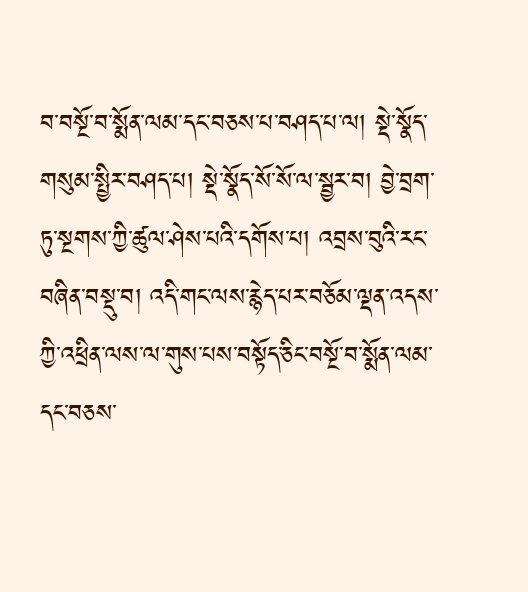བ་བསྔོ་བ་སྨོན་ལམ་དང་བཅས་པ་བཤད་པ་ལ། སྡེ་སྣོད་གསུམ་སྤྱིར་བཤད་པ། སྡེ་སྣོད་སོ་སོ་ལ་སྦྱར་བ། བྱེ་བྲག་ཏུ་སྔགས་ཀྱི་ཚུལ་ཤེས་པའི་དགོས་པ། འབྲས་བུའི་རང་བཞིན་བསྡུ་བ། འདི་གང་ལས་རྙེད་པར་བཅོམ་ལྡན་འདས་ཀྱི་འཕྲིན་ལས་ལ་གུས་པས་བསྟོད་ཅིང་བསྔོ་བ་སྨོན་ལམ་དང་བཅས་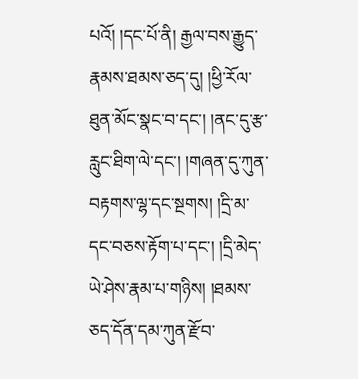པའོ། །དང་པོ་ནི། རྒྱལ་བས་རྒྱུད་རྣམས་ཐམས་ཅད་དུ། །ཕྱི་རོལ་ཐུན་མོང་སྣང་བ་དང་། །ནང་དུ་རྩ་རླུང་ཐིག་ལེ་དང་། །གཞན་དུ་ཀུན་བརྟགས་ལྷ་དང་སྔགས། །དྲི་མ་དང་བཅས་རྟོག་པ་དང་། །དྲི་མེད་ཡེ་ཤེས་རྣམ་པ་གཉིས། །ཐམས་ཅད་དོན་དམ་ཀུན་རྫོབ་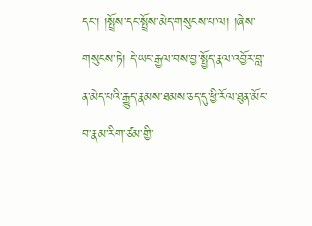དང་། །སྤྲོས་དང་སྤྲོས་མེད་གསུངས་པ་ལ། །ཞེས་གསུངས་ཏེ། དེ་ཡང་རྒྱལ་བས་བྱ་སྤྱོད་རྣལ་འབྱོར་བླ་ན་མེད་པའི་རྒྱུད་རྣམས་ཐམས་ཅད་དུ་ཕྱི་རོལ་ཐུན་མོང་བ་རྣམ་རིག་ཙམ་གྱི་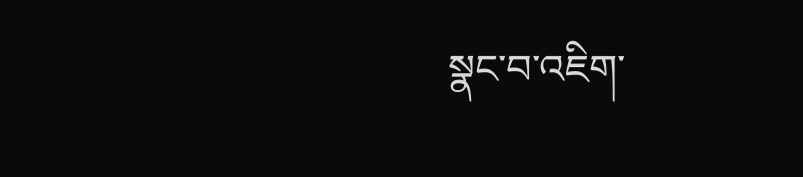སྣང་བ་འཇིག་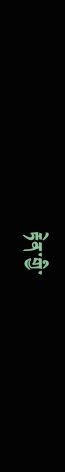རྟེན་གྱི་